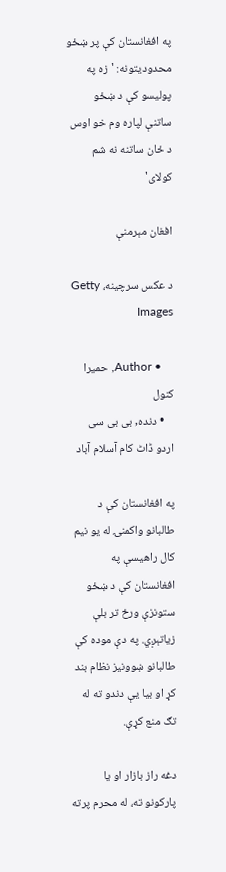په افغانستان کې پر ښځو محدودیتونه: 'زه په پولیسو کې د ښځو ساتنې لپاره وم خو اوس د ځان ساتنه نه شم کولای'

افغان مېرمنې

د عکس سرچینه، Getty Images

    • Author, حمیرا کنول
    • دنده, بی بی سی اردو ڈاٹ کام آسلام آباد

په افغانستان کې د طالبانو واکمنۍ له یو نیم کال راهیسې په افغانستان کې د ښځو ستونزې ورځ تر بلې زیاتېږي. په دې موده کې طالبانو ښوونیز نظام بند کړ او بیا یې دندو ته له تګ منع کړې.

دغه راز بازار او یا پارکونو ته، له محرم پرته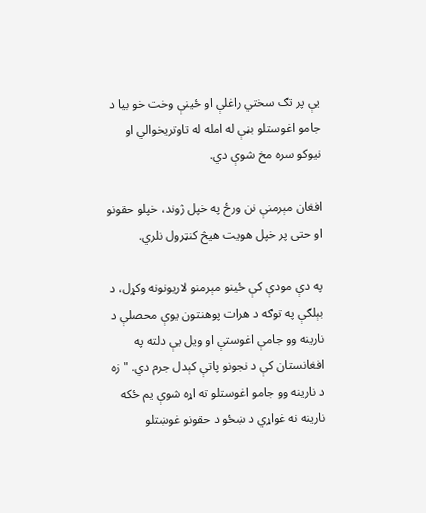یې پر تګ سختي راغلې او ځینې وخت خو بیا د جامو اغوستلو بڼې له امله له تاوتریخوالي او نیوکو سره مخ شوې دي.

افغان مېرمنې نن ورځ په خپل ژوند، خپلو حقونو او حتی پر خپل هویت هیڅ کنټرول نلري.

په دې مودې کې ځینو مېرمنو لاریونونه وکړل، د بېلګې په توګه د هرات پوهنتون يوې محصلې د نارينه وو جامې اغوستې او ويل يې دلته په افغانستان کې د نجونو پاتې کېدل جرم دي. "زه د نارینه وو جامو اغوستلو ته اړه شوې یم ځکه نارینه نه غواړي د ښځو د حقونو غوښتلو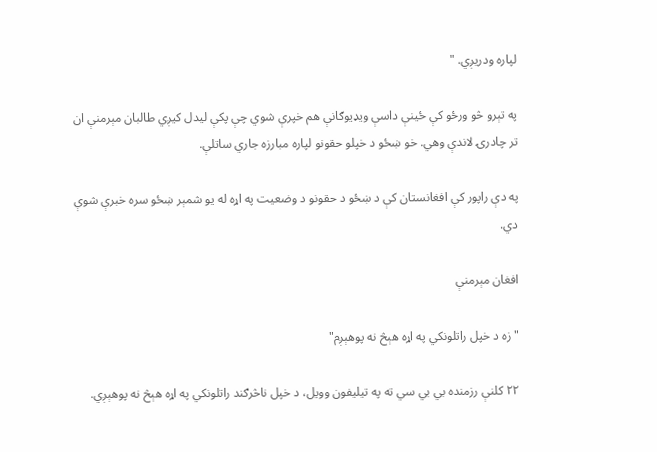لپاره ودریږي. "

په تېرو څو ورځو کې ځینې داسې ویډیوګانې هم خپرې شوي چې پکې لیدل کیږي طالبان مېرمنې ان تر چادرۍ لاندې وهي. خو ښځو د خپلو حقونو لپاره مبارزه جاري ساتلې.

په دې راپور کې افغانستان کې د ښځو د حقونو د وضعیت په اړه له یو شمېر ښځو سره خبرې شوې دي.

افغان مېرمنې

"زه د خپل راتلونکي په اړه هېڅ نه پوهېږم"

۲۲ کلنې رزمنده بي بي سي ته په تیلیفون وویل، د خپل ناڅرګند راتلونکي په اړه هېڅ نه پوهېږي.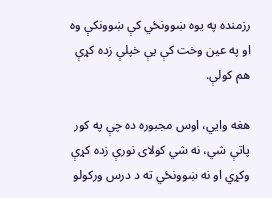رزمنده په یوه ښوونځي کې ښوونکې وه او په عین وخت کې یې خپلې زده کړې هم کولې.

هغه وايي، اوس مجبوره ده چې په کور پاتې شي، نه شي کولای نورې زده کړې وکړي او نه ښوونځي ته د درس ورکولو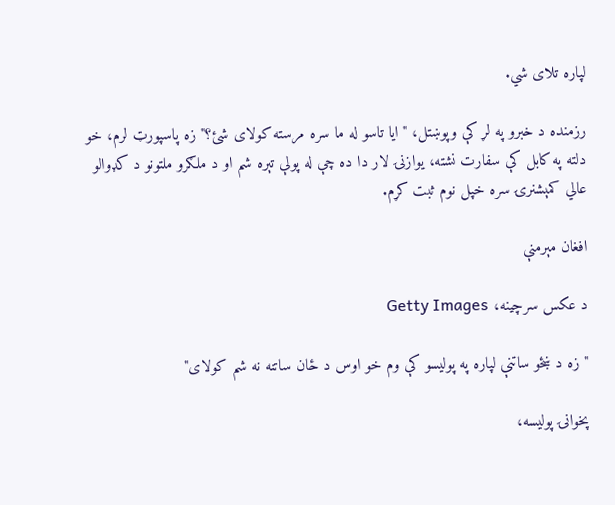لپاره تلای شي.

رزمنده د خبرو په لړ کې وپوښتل، "ایا تاسو له ما سره مرسته کولای شئ؟" زه پاسپورټ لرم، خو دلته په کابل کې سفارت نشته، یوازنۍ لار دا ده چې له پولې تېره شم او د ملګرو ملتونو د کډوالو عالي کمېشنرۍ سره خپل نوم ثبت کړم.

افغان مېرمنې

د عکس سرچینه، Getty Images

"زه د ښځو ساتنې لپاره په پولیسو کې وم خو اوس د ځان ساتنه نه شم کولای"

پخوانۍ پولیسه،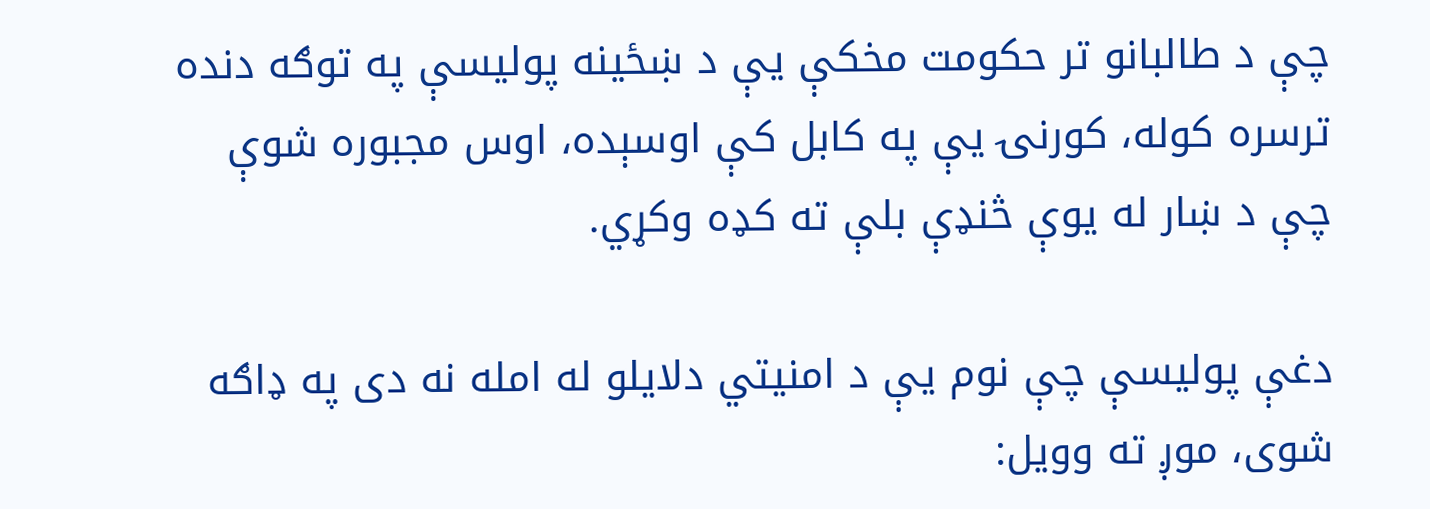چې د طالبانو تر حکومت مخکې یې د ښځینه پولیسې په توګه دنده ترسره کوله، کورنۍ یې په کابل کې اوسېده، اوس مجبوره شوې چې د ښار له یوې څنډې بلې ته کډه وکړي.

دغې پوليسې چې نوم یې د امنيتي دلايلو له امله نه دى په ډاګه شوى، موږ ته وويل: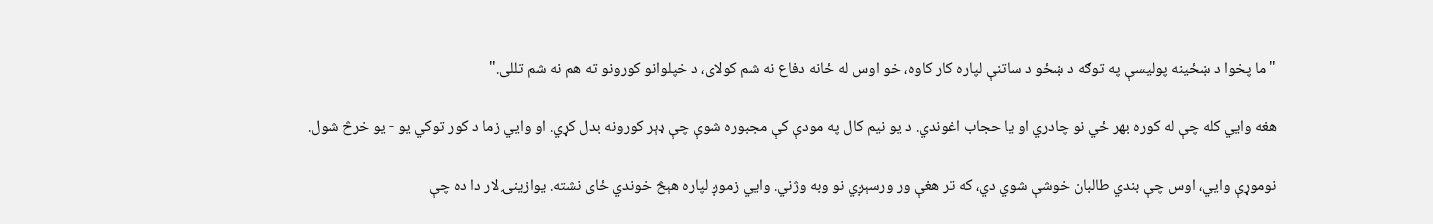"ما پخوا د ښځينه پوليسې په توګه د ښځو د ساتنې لپاره کار کاوه، خو اوس له ځانه دفاع نه شم کولاى، د خپلوانو کورونو ته هم نه شم تللى."

هغه وايي کله چې له کوره بهر ځي نو چادري او یا حجاب اغوندي. د یو نیم کال په مودې کې مجبوره شوې چې ډېر کورونه بدل کړي. او وايي زما د کور توکي یو - یو خرڅ شول.

نوموړې وايي، اوس چې بندي طالبان خوشې شوي دي، که تر هغې ور ورسېږي نو وبه وژني. وايي زموږ لپاره هېڅ خوندي ځای نشته. یوازینۍ لار دا ده چې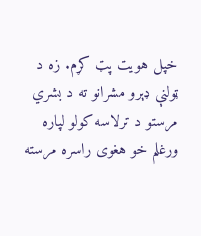خپل هویت پټ کړم. زه د ټولنې ډېرو مشرانو ته د بشري مرستو د ترلاسه کولو لپاره ورغلم خو هغوی راسره مرسته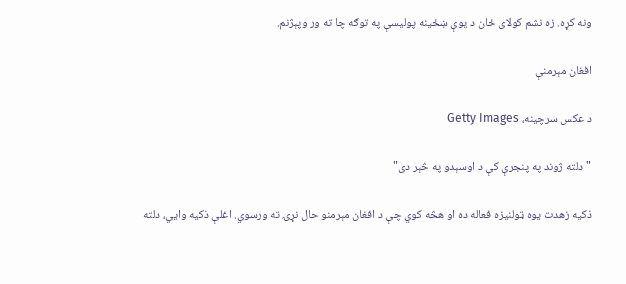ونه کړه. زه نشم کولای ځان د یوې ښځینه پولیسې په توګه چا ته ور وپېژنم.

افغان مېرمنې

د عکس سرچینه، Getty Images

"دلته ژوند په پنجرې کې د اوسېدو په څېر دی"

ذکیه زهدت یوه ټولنیزه فعاله ده او هڅه کوي چې د افغان مېرمنو حال نړۍ ته ورسوي. اغلې ذکیه وايي، دلته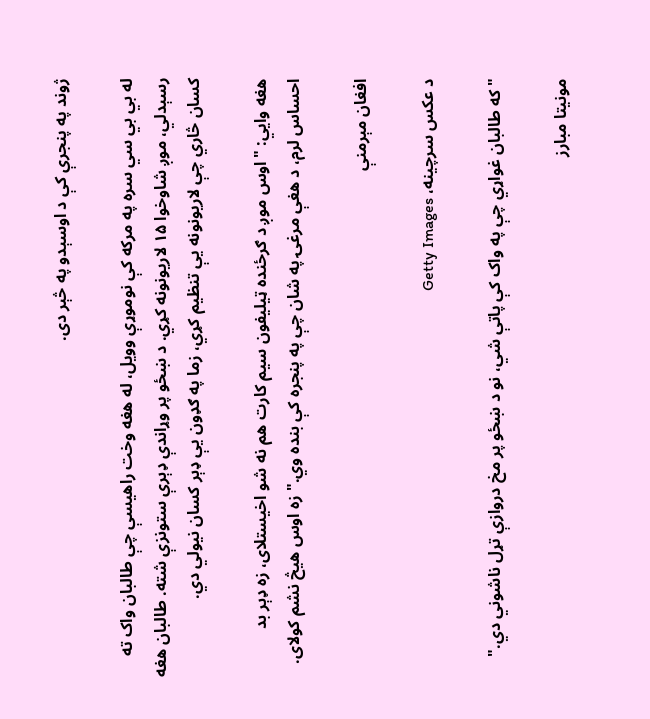ژوند په پنجرې کې د اوسېدو په څېر دی.

له بي بي سي سره په مرکه کې نوموړې وویل، له هغه وخت راهیسې چې طالبان واک ته رسېدلي، موږ شاوخوا ۱۵ لاریونونه کړي. د ښځو پر وړاندې ډېرې ستونزې شته. طالبان هغه کسان څاري چې لاريونونه يې تنظيم کړي، زما په ګډون يې ډېر کسان نيولي دي.

هغه وايي: "اوس موږ د ګرځنده ټیلیفون سيم کارت هم نه شو اخيستلاى، زه ډېر بد احساس لرم، د هغې مرغۍ په شان چې په پنجره کې بنده وي." زه اوس هیڅ نشم کولای.

افغان مېرمنې

د عکس سرچینه، Getty Images

"که طالبان غواړي چې په واک کې پاتې شي، نو د ښځو پر مخ دروازې تړل ناشوني دي."

مونیتا مبارز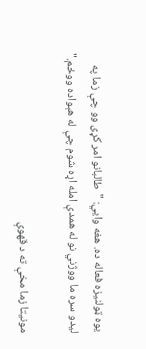یوه ټولنیزه فعاله ده. هغه وايي: "طالبانو امر کړی وو چې زما په لیدو سره ما ووژني نو له همدې امله اړه شوم چې له هېواده ووځم."

مونیتا زما مخې ته د قهوې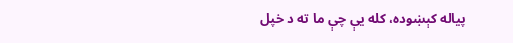پیاله کېښوده، کله یې چې ما ته د خپل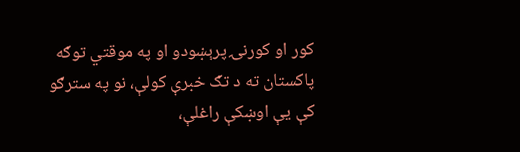کور او کورنۍ پرېښودو او په موقتي توګه پاکستان ته د تګ خبرې کولې، نو په سترګو کې یې اوښکې راغلې،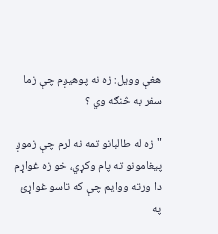هغې وویل: زه نه پوهیږم چې زما سفر به څنګه وي ؟

"زه له طالبانو تمه نه لرم چې زموږ پیغامونو ته پام وکړي، خو زه غواړم دا ورته ووایم چې که تاسو غواړئ په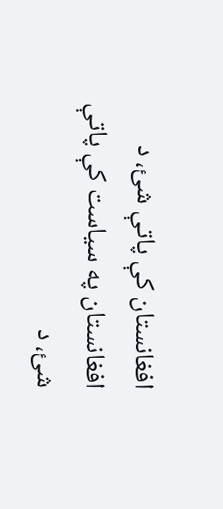افغانستان کې پاتې شئ، د افغانستان په سیاست کې پاتې شئ، د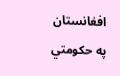افغانستان په حکومتي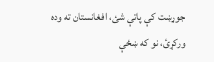جوړښت کې پاتې شئ، افغانستان ته وده ورکړئ، نو که ښځې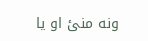ونه منئ او یا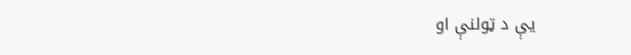یې د ټولنې او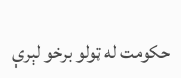حکومت له ټولو برخو لېرې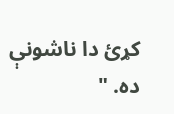کړئ دا ناشونې ده. "